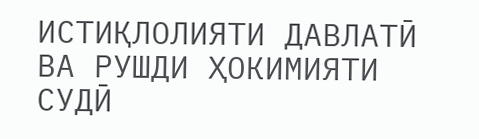ИСТИҚЛОЛИЯТИ ДАВЛАТӢ ВА РУШДИ ҲОКИМИЯТИ СУДӢ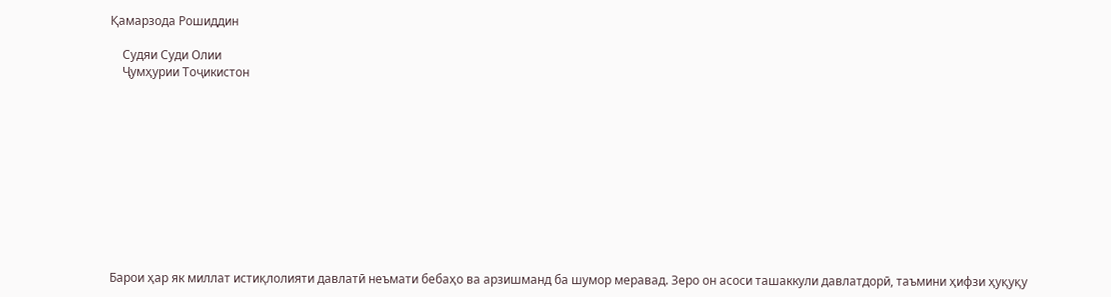Қамарзода Рошиддин

    Судяи Суди Олии
    Ҷумҳурии Тоҷикистон











Барои ҳар як миллат истиқлолияти давлатӣ неъмати бебаҳо ва арзишманд ба шумор меравад. Зеро он асоси ташаккули давлатдорӣ, таъмини ҳифзи ҳуқуқу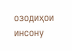озодиҳои инсону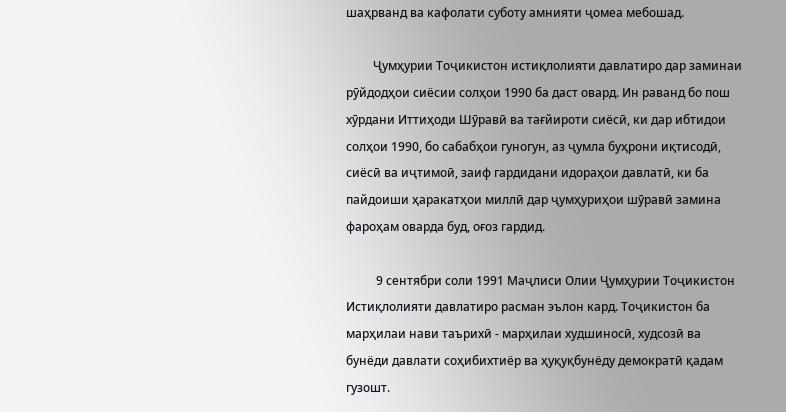шаҳрванд ва кафолати суботу амнияти ҷомеа мебошад.

         Ҷумҳурии Тоҷикистон истиқлолияти давлатиро дар заминаи рӯйдодҳои сиёсии солҳои 1990 ба даст овард. Ин раванд бо пош хӯрдани Иттиҳоди Шӯравӣ ва тағйироти сиёсӣ, ки дар ибтидои солҳои 1990, бо сабабҳои гуногун, аз ҷумла буҳрони иқтисодӣ, сиёсӣ ва иҷтимоӣ, заиф гардидани идораҳои давлатӣ, ки ба пайдоиши ҳаракатҳои миллӣ дар ҷумҳуриҳои шӯравӣ замина фароҳам оварда буд, оғоз гардид.

          9 сентябри соли 1991 Маҷлиси Олии Ҷумҳурии Тоҷикистон Истиқлолияти давлатиро расман эълон кард. Тоҷикистон ба марҳилаи нави таърихӣ - марҳилаи худшиносӣ, худсозӣ ва бунёди давлати соҳибихтиёр ва ҳуқуқбунёду демократӣ қадам гузошт.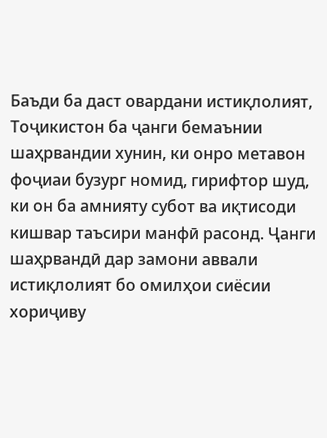Баъди ба даст овардани истиқлолият, Тоҷикистон ба ҷанги бемаънии шаҳрвандии хунин, ки онро метавон фоҷиаи бузург номид, гирифтор шуд, ки он ба амнияту субот ва иқтисоди кишвар таъсири манфӣ расонд. Ҷанги шаҳрвандӣ дар замони аввали истиқлолият бо омилҳои сиёсии хориҷиву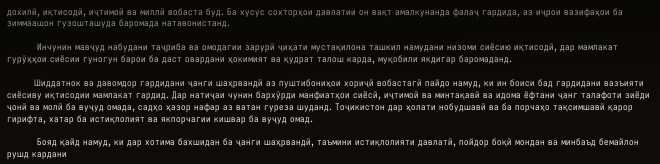дохилӣ, иқтисодӣ, иҷтимоӣ ва миллӣ вобаста буд. Ба хусус сохторҳои давлатии он вақт амалкунанда фалаҷ гардида, аз иҷрои вазифаҳои ба зиммаашон гузошташуда баромада натавонистанд.

          Инчунин мавҷуд набудани таҷриба ва омодагии зарурӣ ҷиҳати мустақилона ташкил намудани низоми сиёсию иқтисодӣ, дар мамлакат  гурӯҳҳои сиёсии гуногун барои ба даст овардани ҳокимият ва қудрат талош карда, муқобили якдигар баромаданд.

         Шиддатнок ва давомдор гардидани ҷанги шаҳрвандӣ аз пуштибониҳои хориҷӣ вобастагӣ пайдо намуд, ки ин боиси бад гардидани вазъияти сиёсиву иқтисодии мамлакат гардид. Дар натиҷаи чунин бархӯрди манфиатҳои сиёсӣ, иҷтимоӣ ва минтақавӣ ва идома ёфтани ҷанг талафоти зиёди ҷонӣ ва молӣ ба вуҷуд омада, садҳо ҳазор нафар аз ватан гуреза шуданд. Тоҷикистон дар ҳолати нобудшавӣ ва ба порчаҳо тақсимшавӣ қарор гирифта, хатар ба истиқлолият ва якпорчагии кишвар ба вуҷуд омад.

          Бояд қайд намуд, ки дар хотима бахшидан ба ҷанги шаҳрвандӣ, таъмини истиқлолияти давлатӣ, пойдор боқӣ мондан ва минбаъд бемайлон рушд кардани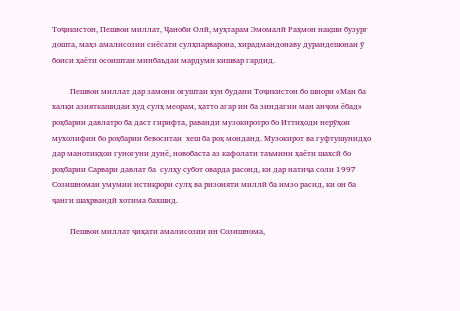Тоҷикистон, Пешвои миллат, Ҷаноби Олӣ, муҳтарам Эмомалӣ Раҳмон нақши бузург дошта, маҳз амалисозии сиёсати сулҳпарварона, хирадмандонаву дурандешонаи ӯ боиси ҳаёти осоиштаи минбаъдаи мардуми кишвар гардид.

         Пешвои миллат дар замони оғуштаи хун будани Тоҷикистон бо шиори «Ман ба халқи азияткашидаи худ сулҳ меорам, ҳатто агар ин ба зиндагии ман анҷом ёбад» роҳбарии давлатро ба даст гирифта, раванди музокиротро бо Иттиҳоди нерӯҳои мухолифин бо роҳбарии бевоситаи  хеш ба роҳ монданд. Музокирот ва гуфтушунидҳо дар манотиқҳои гуногуни дунё, новобаста аз кафолати таъмини ҳаёти шахсӣ бо роҳбарии Сарвари давлат ба  сулҳу субот оварда расонд, ки дар натиҷа соли 1997 Созишномаи умумии истиқрори сулҳ ва ризоияти миллӣ ба имзо расид, ки он ба ҷанги шаҳрвандӣ хотима бахшид.

         Пешвои миллат ҷиҳати амалисозии ин Созишнома,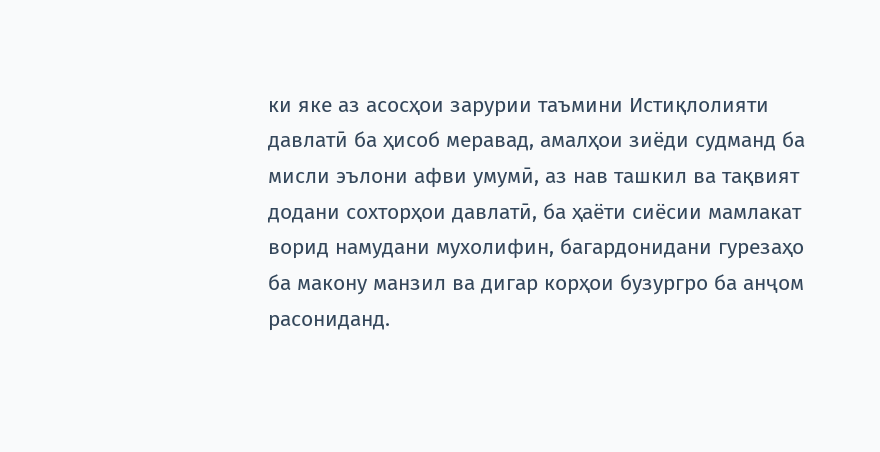ки яке аз асосҳои зарурии таъмини Истиқлолияти давлатӣ ба ҳисоб меравад, амалҳои зиёди судманд ба мисли эълони афви умумӣ, аз нав ташкил ва тақвият додани сохторҳои давлатӣ, ба ҳаёти сиёсии мамлакат ворид намудани мухолифин, багардонидани гурезаҳо ба макону манзил ва дигар корҳои бузургро ба анҷом расониданд.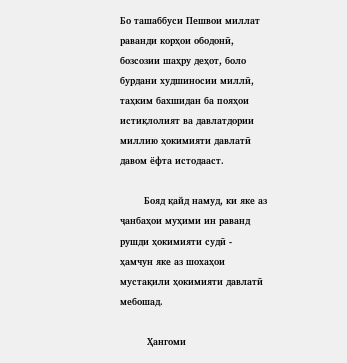Бо ташаббуси Пешвои миллат раванди корҳои ободонӣ, бозсозии шаҳру деҳот, боло бурдани худшиносии миллӣ, таҳким бахшидан ба пояҳои истиқлолият ва давлатдории миллию ҳокимияти давлатӣ давом ёфта истодааст.

        Бояд қайд намуд, ки яке аз ҷанбаҳои муҳими ин раванд рушди ҳокимияти судӣ - ҳамчун яке аз шохаҳои мустақили ҳокимияти давлатӣ мебошад.

         Ҳангоми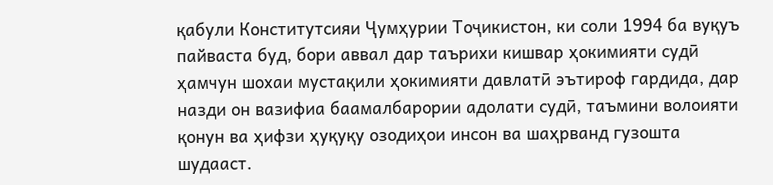қабули Конститутсияи Ҷумҳурии Тоҷикистон, ки соли 1994 ба вуқуъ пайваста буд, бори аввал дар таърихи кишвар ҳокимияти судӣ  ҳамчун шохаи мустақили ҳокимияти давлатӣ эътироф гардида, дар назди он вазифиа баамалбарории адолати судӣ, таъмини волоияти қонун ва ҳифзи ҳуқуқу озодиҳои инсон ва шаҳрванд гузошта шудааст.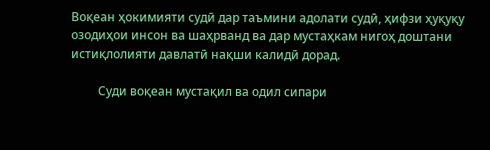Воқеан ҳокимияти судӣ дар таъмини адолати судӣ, ҳифзи ҳуқуқу озодиҳои инсон ва шаҳрванд ва дар мустаҳкам нигоҳ доштани истиқлолияти давлатӣ нақши калидӣ дорад.

         Суди воқеан мустақил ва одил сипари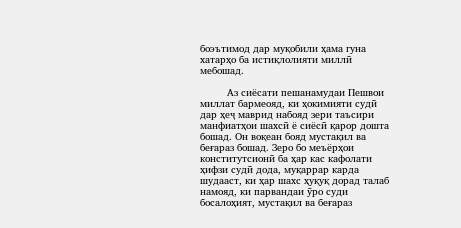боэътимод дар муқобили ҳама гуна хатарҳо ба истиқлолияти миллӣ мебошад.

         Аз сиёсати пешанамудаи Пешвои миллат бармеояд, ки ҳокимияти судӣ дар ҳеҷ маврид набояд зери таъсири манфиатҳои шахсӣ ё сиёсӣ қарор дошта бошад. Он воқеан бояд мустақил ва беғараз бошад. Зеро бо меъёрҳои конститутсионӣ ба ҳар кас кафолати ҳифзи судӣ дода, муқаррар карда шудааст, ки ҳар шахс ҳуқуқ дорад талаб намояд, ки парвандаи ӯро суди босалоҳият, мустақил ва беғараз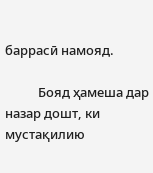баррасӣ намояд.

           Бояд ҳамеша дар назар дошт, ки мустақилию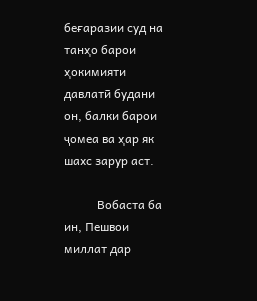беғаразии суд на танҳо барои ҳокимияти давлатӣ будани он, балки барои ҷомеа ва ҳар як шахс зарур аст.

           Вобаста ба ин, Пешвои миллат дар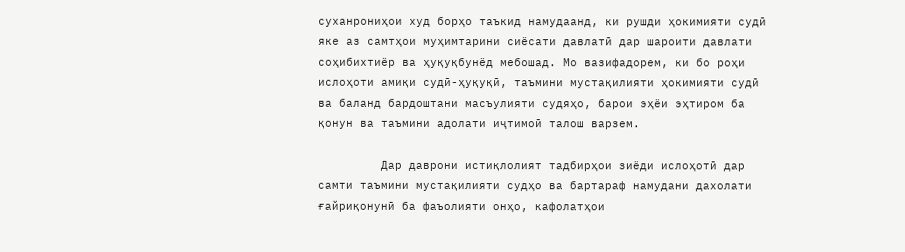суханрониҳои худ борҳо таъкид намудаанд, ки рушди ҳокимияти судӣ яке аз самтҳои муҳимтарини сиёсати давлатӣ дар шароити давлати соҳибихтиёр ва ҳуқуқбунёд мебошад. Мо вазифадорем, ки бо роҳи ислоҳоти амиқи судӣ-ҳуқуқӣ, таъмини мустақилияти ҳокимияти судӣ ва баланд бардоштани масъулияти судяҳо, барои эҳёи эҳтиром ба қонун ва таъмини адолати иҷтимоӣ талош варзем.

         Дар даврони истиқлолият тадбирҳои зиёди ислоҳотӣ дар самти таъмини мустақилияти судҳо ва бартараф намудани дахолати ғайриқонунӣ ба фаъолияти онҳо, кафолатҳои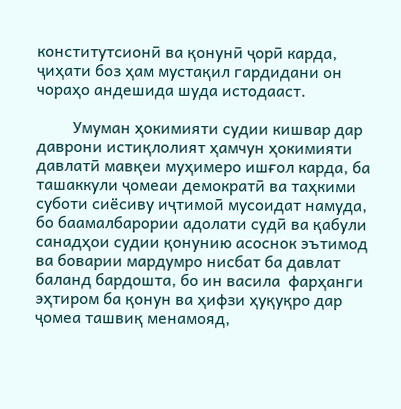конститутсионӣ ва қонунӣ ҷорӣ карда, ҷиҳати боз ҳам мустақил гардидани он чораҳо андешида шуда истодааст.

         Умуман ҳокимияти судии кишвар дар даврони истиқлолият ҳамчун ҳокимияти давлатӣ мавқеи муҳимеро ишғол карда, ба ташаккули ҷомеаи демократӣ ва таҳкими суботи сиёсиву иҷтимоӣ мусоидат намуда, бо баамалбарории адолати судӣ ва қабули санадҳои судии қонунию асоснок эътимод ва боварии мардумро нисбат ба давлат баланд бардошта, бо ин васила  фарҳанги эҳтиром ба қонун ва ҳифзи ҳуқуқро дар ҷомеа ташвиқ менамояд,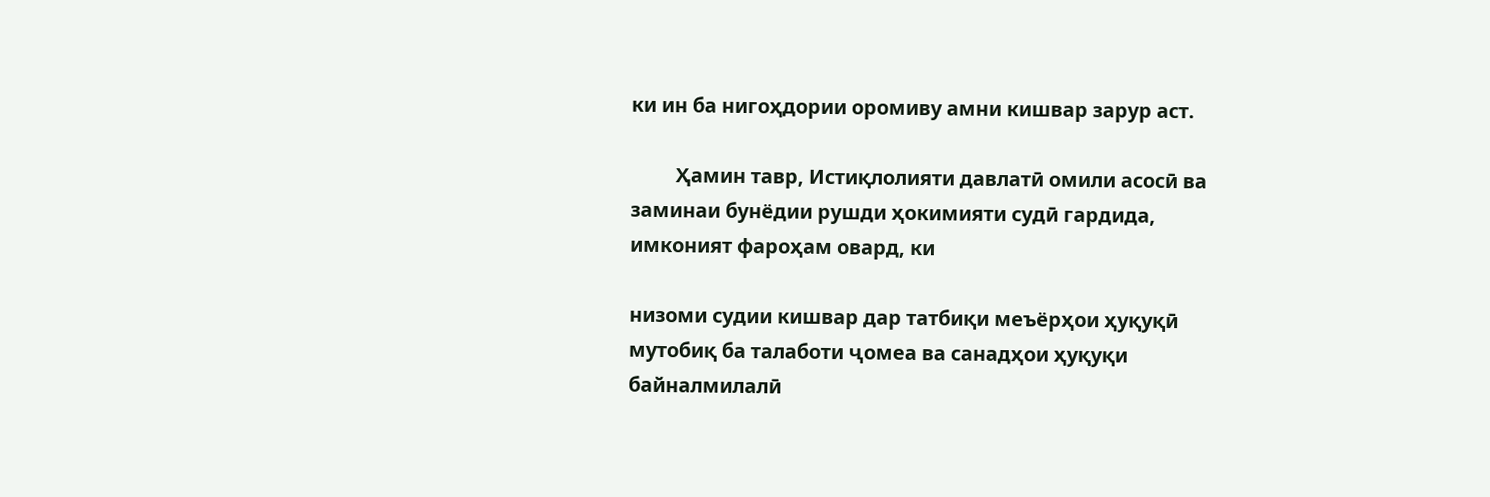ки ин ба нигоҳдории оромиву амни кишвар зарур аст.

         Ҳамин тавр, Истиқлолияти давлатӣ омили асосӣ ва заминаи бунёдии рушди ҳокимияти судӣ гардида, имконият фароҳам овард, ки

низоми судии кишвар дар татбиқи меъёрҳои ҳуқуқӣ мутобиқ ба талаботи ҷомеа ва санадҳои ҳуқуқи байналмилалӣ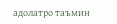адолатро таъмин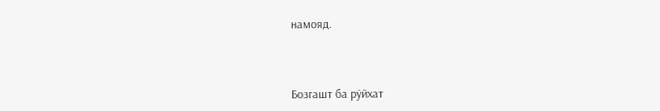намояд.



Бозгашт ба рӯйхат